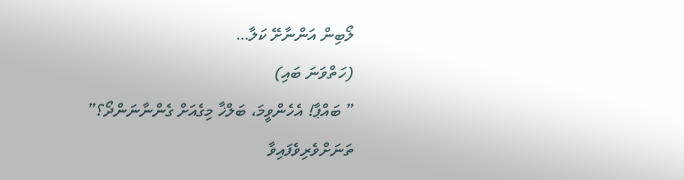ލޯބިން އަންނާށޭ ކަލާ…
(ހަތްވަނަ ބައި)
” ބައްޕާ! އެހެންވީމަ، ބަލްޚާ މިގެއަށް ގެންނާނަންދޯ؟” ތަނަށްވެރިވެފައިވާ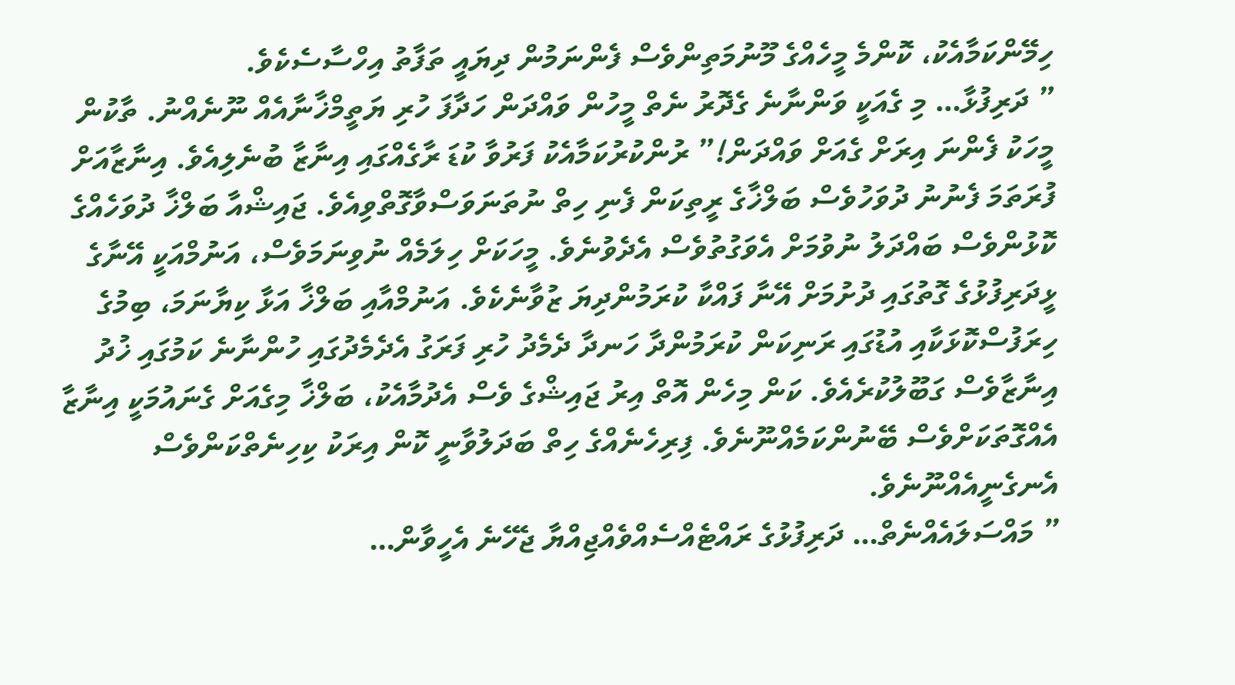ހިމޭންކަމާއެކު، ކޮންމެ މީހެއްގެ މޫނުމަތިންވެސް ފެންނަމުން ދިޔައީ ތަފާތު އިހްސާސެކެވެ.
” ދަރިފުޅާ… މި ގެއަކީ ވަންނާނެ ގެދޮރު ނެތް މީހުން ވައްދަން ހަދާފަ ހުރި ޔަތީމްޚާނާއެއް ނޫނެއްނު. ތާކުން މީހަކު ފެންނަ އިރަށް ގެއަށް ވައްދަން!” ރުންކުރުކަމާއެކު ފަރުވާ ކުޑަ ރާގެއްގައި އިނާޒާ ބުނެލިއެވެ. އިނާޒާއަށް ފުރަތަމަ ފެނުނު ދުވަހުވެސް ބަލްޚާގެ ރީތިކަން ފެނި ހިތް ނުތަނަވަސްވާގޮތްވިއެވެ. ޖައިޝްއާ ބަލްޚާ ދުވަހެއްގެ ކޮޅުންވެސް ބައްދަލު ނުވުމަށް އެވަގުތުވެސް އެދެވުނެވެ. މީހަކަށް ހިލަމެއް ނުވިނަމަވެސް، އަނުމްއަކީ އޭނާގެ ޅީދަރިފުޅުގެ ގޮތުގައި ދުށުމަށް އޭނާ ފައްކާ ކުރަމުންދިޔަ ޒުވާނެކެވެ. އަނުމްއާއި ބަލްޚާ އަޅާ ކިޔާނަމަ، ބިމުގެ ހިރަފުސްކޮޅަކާއި އުޑުގައި ރަނިކަން ކުރަމުންދާ ހަނދާ ދެމެދު ހުރި ފަރަގު އެދެމެދުގައި ހުންނާނެ ކަމުގައި ޚުދު އިނާޒާވެސް ގަބޫލުކުރެއެވެ. ކަން މިހެން އޮތް އިރު ޖައިޝްގެ ވެސް އެދުމާއެކު، ބަލްޚާ މިގެއަށް ގެނައުމަކީ އިނާޒާ އެއްގޮތަކަށްވެސް ބޭނުންކަމެއްނޫނެވެ. ފިރިހެނެއްގެ ހިތް ބަދަލުވާނީ ކޮން އިރަކު ކިހިނެތްކަންވެސް އެނގެނީއެއްނޫނެވެ.
” މައްސަލައެއްނެތް… ދަރިފުޅުގެ ރައްޓެއްސެއްވެއްޖިއްޔާ ޖެހޭނެ އެހީވާން…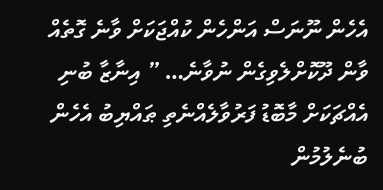އެހެން ނޫނަސް އަންހެން ކުއްޖަކަށް ވާނެ ގޮތެއް ވާން ދޫކޮށްލެވިގެން ނުވާނެ… ” އިނާޒާ ބުނި އެއްޗަކަށް މާބޮޑު ފަރުވާލެއްނެތި ޠައްޔިބު އެހެން ބުނެލުމުން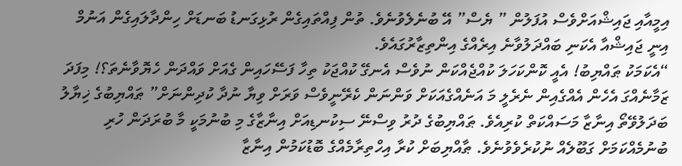އިމީއާއި ޖައިޝްއަށްވެސް އުފަލުން ” ޔެސް” އޭ ބުނެލެވުނެވެ. ތުން ފިއްތައިގެން ރުޅިގަނޑު ބަނޑަށް ހިންދާލައިގެން އަނުމް އިނީ ޖައިޝްއާ އެކަނި ބައްދަލުވާނެ އިރެއްގެ އިންތިޒާރުގައެވެ.
“އެކަމަކު ޠައްޔިބު! އެއީ ކޮންކަހަލަ ކުއްޖެއްކަން ނުވެސް އެނގޭ ކުއްޖަކު ތިހާ ފަސޭހައިން ގެއަށް ވައްދަން ހެޔޮވާނެތަ؟! މިފަދަ ޒަމާނެއްގަ އެހެން އެއްގެއިން ނެރެލީ މަ އަނެއްގެއަކަށް ވަންނަން ކެރޭނީވެސް ވަރަށް ވިޔާ ނުދާ ކުދިންނަށް” ޠައްޔިބުގެ ޚިޔާލު ބަދަލުވޭތޯ އިނާޒާ މަސައްކަތް ކުރިއެވެ. ޠައްޔިބުގެ ދުރު ވިސްނޭ ސިކުނޑިއަށް އިނާޒާގެ މި ބުނުމަކީ މާ ބުރަދަން ހުރި ބުނުމެއްކަމަށް ގަބޫލެއް ނުކުރެވެވުނެވެ. ޠާއްޔިބަށް ކުރާ އިހްތިރާމެއްގެ ބޮޑުކަމުން އިނާޒާ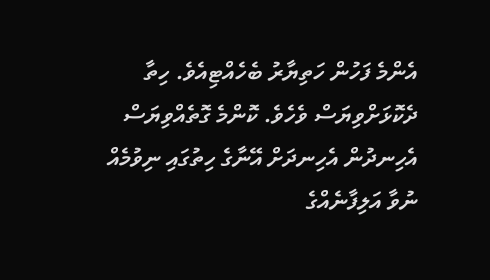އެންމެ ފަހުން ހަތިޔާރު ބެހެއްޓިއެވެ. ހިތާ ދެކޮޅަށްވިޔަސް ވެހެވެ. ކޮންމެ ގޮތެއްވިޔަސް އެހިނދުން އެހިނދަށް އޭނާގެ ހިތުގައި ނިވުމެއް ނުވާ އަލިފާނެއްގެ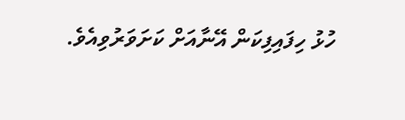ހުޅު ހިފައިފިކަން އޭނާއަށް ކަށަވަރުވިއެވެ.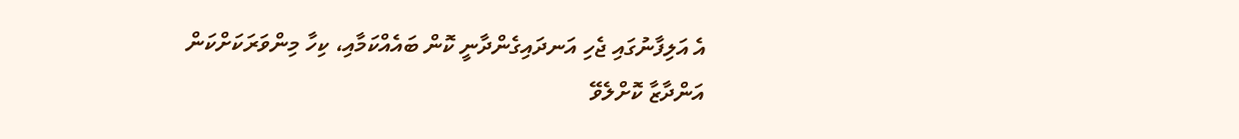އެ އަލިފާނުގައި ޖެހި އަނދައިގެންދާނީ ކޮން ބައެއްކަމާއި، ކިހާ މިންވަރަކަށްކަން އަންދާޒާ ކޮށްލެވޭ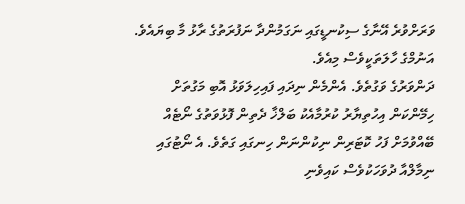ވަރަށްވުރެ އޭނާގެ ސިކުނޑީގައި ނަގަމުންދާ ނަފުރަތުގެ ރާޅު މާ ބިޔައެވެ. އަނުމްގެ ހާލަތަކީވެސް މިއެވެ.
ދަންވަރުގެ ވަގުތެވެ. އެންމެން ނިދައި ފައިހިލަވަޅު އޮބި މަގުތަށް ހިމޭންކަން އިހުތިޔާރު ކުރުމާއެކު ބަލްޚާ ދެތިން ފޮޅުވަތުގެ ނޯޓެއް ބޭއްވުމަށް ފަހު ކޮޓަރިން ނިކުންނަން ހިނގައި ގަތެވެ. އެ ނޯޓުގައި ނިމާލްއާ ދުވަހަކުވެސް ކައިވެނި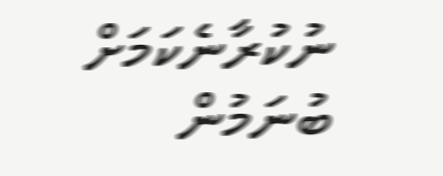ނުކުރާނެކަމަށް ބުނަމުން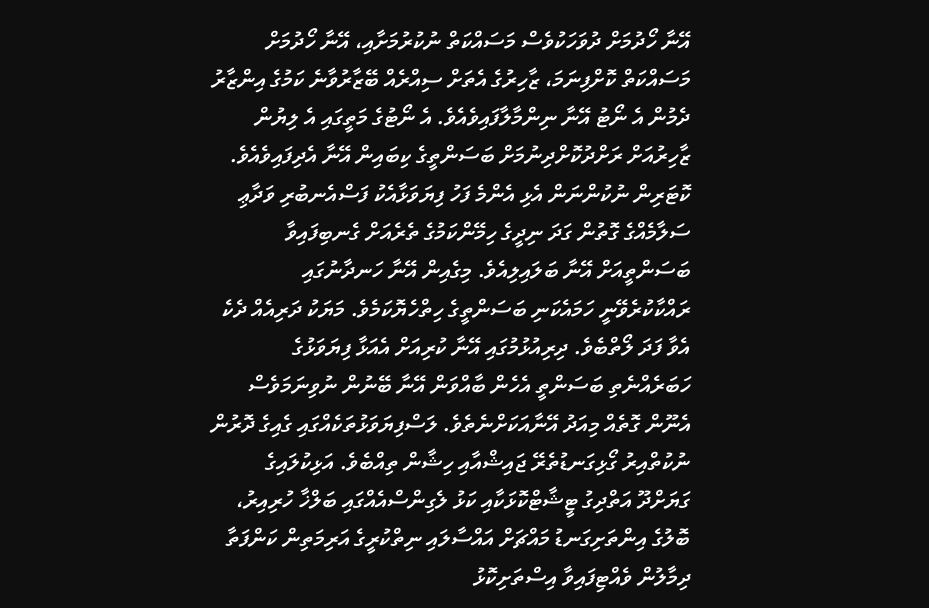އޭނާ ހޯދުމަށް ދުވަހަކުވެސް މަސައްކަތް ނުކުރުމަށާއި، އޭނާ ހޯދުމަށް މަސައްކަތް ކޮށްފިނަމަ، ޒާހިރުގެ އެތަށް ސިއްރެއް ބޭޒާރުވާނެ ކަމުގެ އިންޒާރު ދެމުން އެ ނޯޓު އޭނާ ނިންމާލާފައިވެއެވެ. އެ ނޯޓުގެ މަތީގައި އެ ލިޔުން ޒާހިރުއަށް ރަށްދުކޮށްދިނުމަށް ބަސަންތީގެ ކިބައިން އޭނާ އެދިފައިވެއެވެ. ކޮޓަރިން ނުކުންނަން އެޅި އެންމެ ފަހު ފިޔަވަޅާއެކު ފަސްއެނބުރި ވަދާޢި ސަލާމެއްގެ ގޮތުން ގަދަ ނިދީގެ ހިމޭންކަމުގެ ތެރެއަށް ގެނބިފައިވާ ބަސަންތީއަށް އޭނާ ބަލައިލިއެވެ. މިގެއިން އޭނާ ހަނދާނުގައި ރައްކާކުރެވޭނީ ހަމައެކަނި ބަސަންތީގެ ހިތްހެޔޮކަމެވެ. މަޔަކު ދަރިއެއް ދެކެ އެވާ ފަދަ ލޯތްބެވެ. ދިރިއުޅުމުގައި އޭނާ ކުރިއަށް އެއަޅާ ފިޔަވަޅުގެ ހަބަރެއްނެތި ބަސަންތީ އެހެން ބާއްވަން އޭނާ ބޭނުން ނުވިނަމަވެސް އެނޫން ގޮތެއް މިއަދު އޭނާއަކަށްނެތެވެ. ލަސްފިޔަވަޅުތަކެއްގައި ގެއިގެ ދޮރުން ނުކުތްއިރު ގޯޅިގަނޑުތެރޭ ޖައިޝްއާއި ހިޝާން ތިއްބެވެ. އަޅިކުލައިގެ ގަޔަށްދޫ އަތްދިގު ޓީޝާޓްކޮޅަކާއި ކަޅު ލެގިންސްއެއްގައި ބަލްޚާ ހުރިއިރު، ބޮލުގެ އިންތަށިގަނޑު މައްޗަށް އައްސާލައި ނިތްކުރީގެ އަރިމަތިން ކަންފަތާ ދިމާލުން ވެއްޓިފައިވާ އިސްތަށިކޮޅު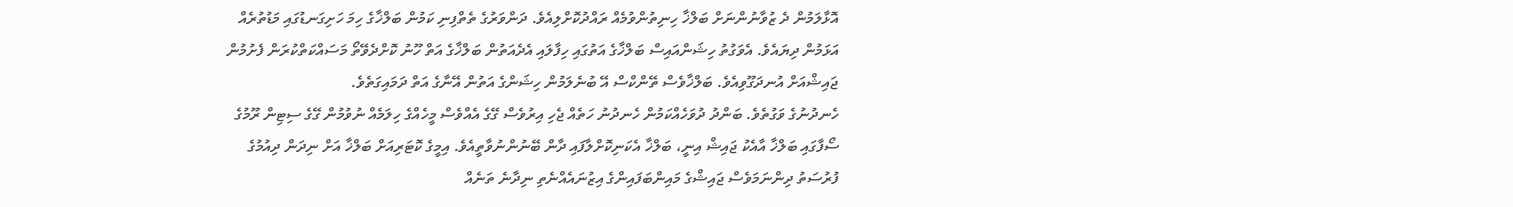އޮޅާލަމުން ދެ ޒުވާނުންނަށް ބަލްޚާ ހިނިތުންވުމެއް ރައްދުކޮށްލިއެވެ. ދަންވަރުގެ ތެތްފިނި ކަމުން ބަލްޚާގެ ހިމަ ހަށިގަނޑުގައި މަޑުތުރެއް އަޅަމުން ދިޔައެވެ. އެވަގުތު ހިޝަންއައިސް ބަލްޚާގެ އަތުގައި ހިފާލައި އެދެއަތުން ބަލްޚާގެ އަތް ހޫނު ކޮށްދެވޭތޯ މަސައްކަތްކުރަން ފެށުމުން ޖައިޝްއަށް އުނދަގޫވިއެވެ. ބަލްޚާވެސް ތޭންކްސް އޭ ބުނެލަމުން ހިޝަންގެ އަތުން އޭނާގެ އަތް ދަމައިގަތެވެ.
ހެނދުނުގެ ވަގުތެވެ. ބަންދު ދުވަހެއްކަމުން ހެނދުނު ހަތެއް ޖެހި އިރުވެސް ގޭގެ އެއްވެސް މީހެއްގެ ހިލަމެއް ނުވުމުން ގޭގެ ސިޓިން ރޫމުގެ ސޯފާގައި ބަލްޚާ އާއެކު ޖައިޝް އިނީ، ބަލްޚާ އެކަނިކޮށްލާފައި ދާން ބޭނުންނުވާތީއެވެ. އިމީގެ ކޮޓަރިއަށް ބަލްޚާ އަށް ނިދަން ދިއުމުގެ ފުރުސަތު ދިންނަމަވެސް ޖައިޝްގެ މައިންބަފައިންގެ އިޒުނައެއްނެތި ނިދާނެ ތަނެއް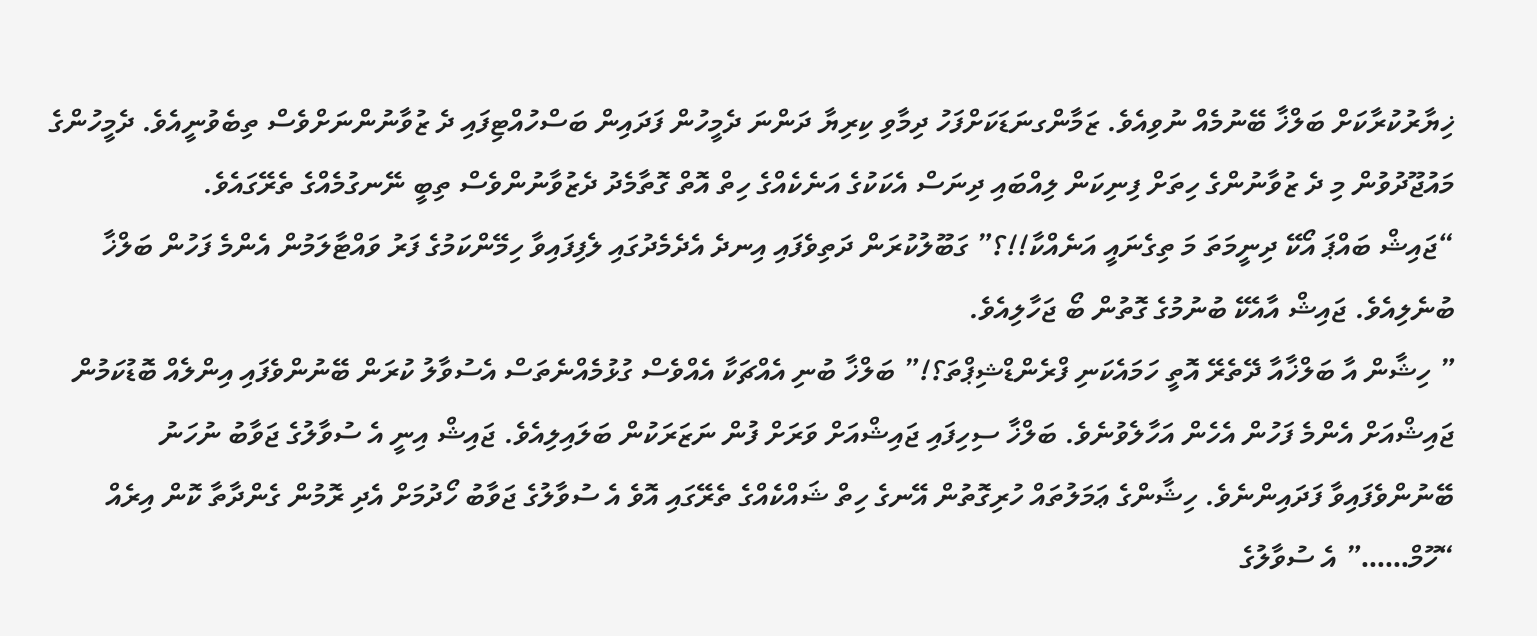ޚިޔާރުކުރާކަށް ބަލްޚާ ބޭނުމެއް ނުވިއެވެ. ޒަމާންގނަޑަކަށްފަހު ދިމާވި ކިރިޔާ ދަންނަ ދެމީހުން ފަދައިން ބަސްހުއްޓިފައި ދެ ޒުވާނުންނަށްވެސް ތިބެވުނީއެވެ. ދެމީހުންގެ މައުޖޫދުވުން މި ދެ ޒުވާނުންގެ ހިތަށް ފިނިކަން ލިއްބައި ދިނަސް އެކަކުގެ އަނެކެއްގެ ހިތް އޮތް ގޮތާމެދު ދެޒުވާނުންވެސް ތިބީ ނޭނގުމެއްގެ ތެރޭގައެވެ.
“ޖައިޝް ބައްޕަ އޯކޭ ދިނީމަތަ މަ ތިގެނައީ އަނެއްކާ!!؟” ގަބޫލުކުރަން ދަތިވެފައި އިނދެ އެދެމެދުގައި ލެފިފައިވާ ހިމޭންކަމުގެ ފަރު ވައްޓާލަމުން އެންމެ ފަހުން ބަލްޚާ ބުނެލިއެވެ. ޖައިޝް އާއެކޭ ބުނުމުގެ ގޮތުން ބޯ ޖަހާލިއެވެ.
” ހިޝާން އާ ބަލްޚާއާ ދޭތެރޭ އޮތީ ހަމައެކަނި ފްރެންޑްޝިޕްތަ؟!” ބަލްޚާ ބުނި އެއްޗަކާ އެއްވެސް ގުޅުމެއްނެތަސް އެސުވާލު ކުރަން ބޭނުންވެފައި އިންލެއް ބޮޑުކަމުން ޖައިޝްއަށް އެންމެ ފަހުން އެހެން އަހާލެވުނެވެ. ބަލްޚާ ސިހިފައި ޖައިޝްއަށް ވަރަށް ފުން ނަޒަރަކުން ބަލައިލިއެވެ. ޖައިޝް އިނީ އެ ސުވާލުގެ ޖަވާބު ނުހަނު ބޭނުންވެފައިވާ ފަދައިންނެވެ. ހިޝާންގެ ޢަމަލުތައް ހުރިގޮތުން އޭނގެ ހިތް ޝައްކެއްގެ ތެރޭގައި އޮވެ އެ ސުވާލުގެ ޖަވާބު ހޯދުމަށް އެދި ރޮމުން ގެންދާތާ ކޮން އިރެއް
“ހޫމް……” އެ ސުވާލުގެ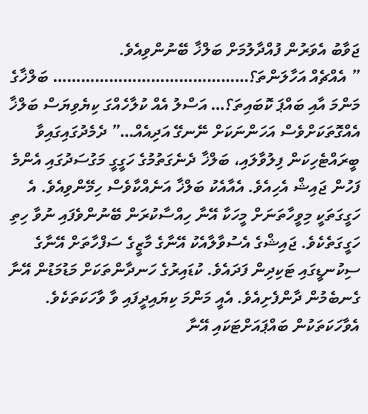ޖަވާބު އެވަރުން ފުއްދާލުމަށް ބަލްޚާ ބޭނުންވިއެވެ.
” އެއްޗެއް އަހާލަންތަ؟…………………………………… ބަލްޚާގެ މަންމަ އާއި ބައްޕަ ކޮބައިތަ؟… އަސްލު އެއް ކުލާހެއްގަ ކިޔެވިޔަސް ބަލްޚާ އެއްގޮތަކަށްވެސް އަހަންނަކަށް ނޭނގޭ އަދިއެއް…” ދެމެދުގައިގައިވާ ބީރައްޓެހިކަން ފިލުވާލައި، ބަލްޚާ ދެނެގަތުމުގެ ހަގީގީ މަގުސަދުގައި އެންމެ ފަހުން ޖައިޝް އެހިއެވެ. އެއާއެކު ބަލްޚާ އަނެއްކާވެސް ހިމޭންވިއެވެ. އެ ހަގީގަތަކީ މިވީހާތަނަށް މީހަކާ އޭނާ ހިއްސާކުރަން ބޭނުންވެފައި ނުވާ ހިތި ހަގީގަތެކެވެ. ޖައިޝްގެ އެސުވާލާއެކު އޭނާގެ މާޒީގެ ސަފްހާތަށް އޭނާގެ ސިކުނޑީގައި ޓަކިދިން ފަދައެވެ. ކުޑައިރުގެ ހަނދާންތަކަށް މަޑުމަޑުން އޭނާ ގެނބެމުން ދާންފެށިއެވެ. އެއީ މަންމަ ކިޔައިދީފައި ވާ ވާހަކަތަކެވެ. އެވާހަކަތަކުން ބައްޕައަށްޓަކައި އޭނާ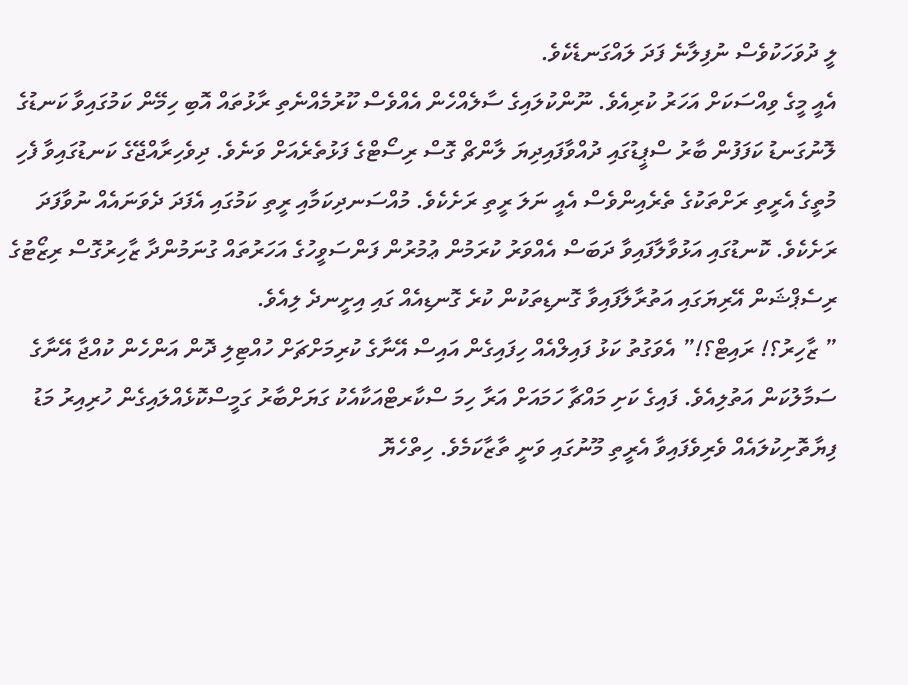ލީ ދުވަހަކުވެސް ނުފިލާނެ ފަދަ ލައްގަނޑެކެވެ.
އެއީ މީގެ ވިއްސަކަށް އަހަރު ކުރިއެވެ. ނޫންކުލައިގެ ސާލެއްހެން އެއްވެސް ކޫރުމެއްނެތި ރާޅުތައް އޮބި ހިމޭން ކަމުގައިވާ ކަނޑުގެ ލޮނުގަނޑު ކަފަފުން ބާރު ސްޕީޑުގައި ދުއްވާފައިދިޔަ ލާންޗް ގޮސް ރިސޯޓްގެ ފަޅުތެރެއަށް ވަނެވެ. ދިވެހިރާއްޖޭގެ ކަނޑުގައިވާ ފެހި މުތީގެ އެރީތި ރަށްތަކުގެ ތެރެއިންވެސް އެއީ ނަލަ ރީތި ރަށެކެވެ. މުއްސަނދިކަމާއި ރީތި ކަމުގައި އެފަދަ ދެވަނައެއް ނުވާފަދަ ރަށެކެވެ. ކޮނޑުގައި އަޅުވާލާފައިވާ ދަބަސް އެއްވަރު ކުރަމުން ޢުމުރުން ފަންސަވީހުގެ އަހަރުތައް ގުނަމުންދާ ޒާހިރުގޮސް ރިޒޯޓުގެ ރިސެޕްޝަން އޭރިޔަގައި އަތުރާލާފައިވާ ގޮނޑިތަކުން ކުރެ ގޮނޑިއެއް ގައި އިށީނދެ ލިއެވެ.
” ޒާހިރު؟! ރައިޓް؟!” އެވަގުތު ކަޅު ފައިލްއެއް ހިފައިގެން އައިސް އޭނާގެ ކުރިމަށްޗަށް ހުއްޓިލި ދޮން އަންހެން ކުއްޖާ އޭނާގެ ސަމާލުކަން އަތުލިއެވެ. ފައިގެ ކަށި މައްޗާ ހަމައަށް އަރާ ހިމަ ސްކާރޓްއަކާއެކު ގަޔަށްބާރު ގަމީސްކޮޅެއްލައިގެން ހުރިއިރު މަޑު ފިޔާތޮށިކުލައެއް ވެރިވެފައިވާ އެރީތި މޫނުގައި ވަނީ ތާޒާކަމެވެ. ހިތްހެޔޮ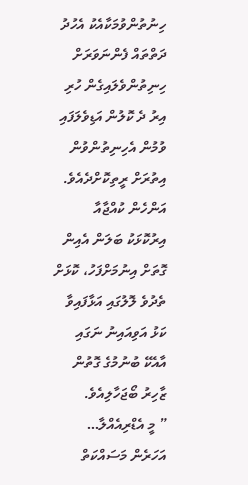ހިނުތުންވުމަކާއެކު އެހުދު ދަތްތައް ފެންނަވަރަށް ހިނިތުންވެލައިގެން ހުރި އިރު ދެ ކޮލުން އަޑިވެލަފައި ވުމުން އެހިނިތުންވުން އިތުރަށް ރީތިކޮށްދެއެވެ. އަންހެން ކުއްޖާއާ އިރުކޮޅަކު ބަލަން އެއިން ގޮތަށް އިނުމަށްފަހު، ކޮޅަށް ތެދުވެ ލޮލުގައި އަޅާފައިވާ ކަޅު އަވިއައިނު ނަގައި އާއެކޭ ބުނުމުގެ ގޮތުން ޒާހިރު ބޯޖަހާލިއެވެ.
” މީ އެޑްރިއެއްލާ… އަހަރެން މަސައްކަތް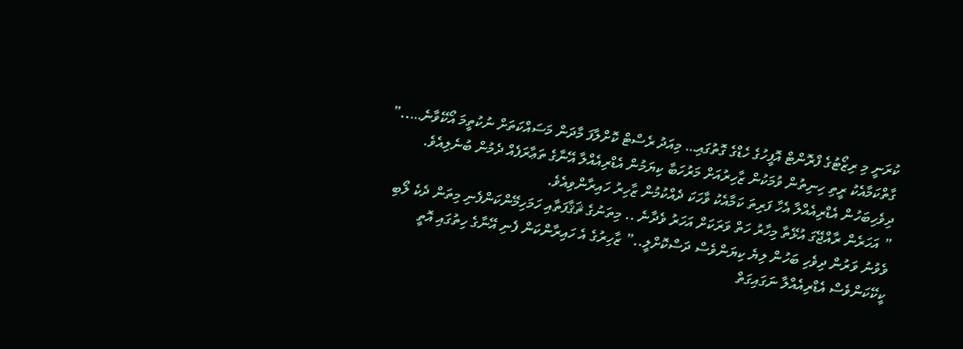ކުރަނީ މި ރިޒޯޓުގެ ފްރޮންޓް އޮފީހުގެ ހެޑްގެ ގޮތުގައި… މިއަދު ރެސްޓް ކޮށްލާފަ މާދަން މަސައްކަތަށް ނުކުތީމަ އޯކޭވާނެ…..” ގާތްކަމާއެކު ރީތި ހިނިތުން ވުމަކުން ޒާހިރުއަށް މަރުހަބާ ކިޔަމުން އެޑްރިއެއްލާ އޭނާގެ ތަޢާރަފެއް ދެމުން ބުނެލިއެވެ. ދިވެހިބަހުން އެޑްރިއެއްލާ އެހާ ފަރިތަ ކަމާއެކު ވާހަކަ ދެއްކުމުން ޒާހިރު ހައިރާންވިއެވެ.
” އަހަރެން ރާއްޖޭގަ އުޅޭތާ މިހާރު ހަތް ވަރަކަށް އަހަރު ވެދާނެ .. މިތަނުގެ ޘަޤާފަތާއި ހަމަހިމޭންކަންފެނި މިތަން ދެކެ ލޯބި ވެވުނު ވަރުން ދިވެހި ބަހުން ލިޔެ ކިޔަންވެސް ދަސްކޮށްލީ..” ޒާހިރުގެ އެ ހައިރާންކަން ފެނި އޭނާގެ ހިތުގައި އޮތީ ކީކޭކަންވެސް އެޑްރިއެއްލާ ނަގައިގަތް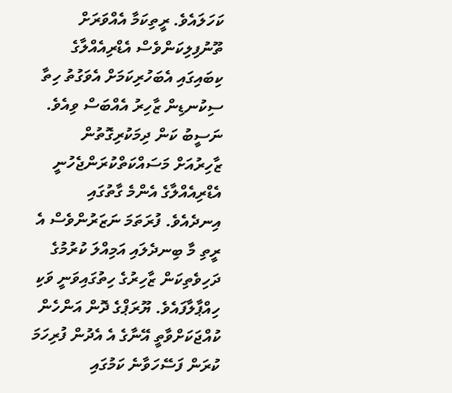ކަހަލައެވެ. ރީތިކަމާ އެއްވަރަށް ތޫނުފިލިކަންވެސް އެޑްރިއެއްލާގެ ކިބައިގައި އެބަހުރިކަމަށް އެވަގުތު ހިތާ ސިކުނޑިން ޒާހިރު އެއްބަސް ވިއެވެ.
ނަސީބު ކަން ދިމަކުރިގޮތުން ޒާހިރުއަށް މަސައްކަތްކުރަންޖެހުނީ އެޑްރިއެއްލާގެ އެންމެ ގާތުގައި އިނދެއެވެ. ފުރަތަމަ ނަޒަރުންވެސް އެ ރީތި މާ ބިނދެލައި އަމިއްލަ ކުރުމުގެ ދަހިވެތިކަން ޒާހިރުގެ ހިތުގައިވަނީ ވަކި ހިއްޕާލާފައެވެ. ޔޫރަޕްގެ ދޮން އަންހެން ކުއްޖަކަށްވާތީ އޭނާގެ އެ އެދުން ފުރިހަމަ ކުރަން ފަސޭހަވާނެ ކަމުގައި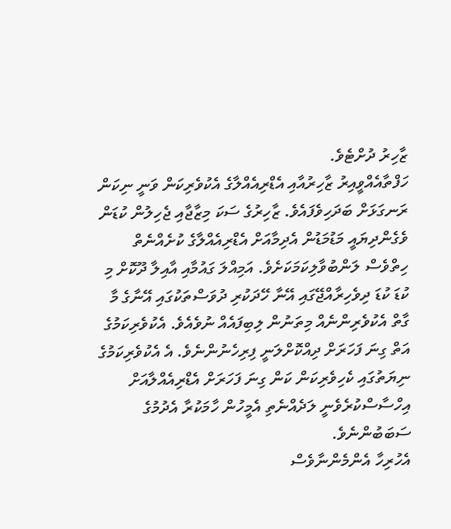ޒާހިރު ދުށްޓެވެ.
ހަފްތާއެއްވީއިރު ޒާހިރުއާއި އެޑްރިއެއްލާގެ އެކުވެރިކަން ވަނީ ނިކަން ރަނގަޅަށް ބަދަހިވެފައެވެ. ޒާހިރުގެ ސަކަ މިޒާޖާއި ޖެހިލުން ކުޑަން ވެގެންދިޔައީ މަޑުމަޑުން އެދިމާއަށް އެޑްރިއެއްލާގެ ކުށެއްނެތް ހިތްވެސް ލަންބުވާލިކަމަކަށެވެ. އަމިއްލަ ގައުމާއި އާއިލާ ދޫކޮށް މި ކުޑަ ކުޑަ ދިވެހިރާއްޖޭގައި އޭނާ ހޭދަކުރި ދުވަސްތަކުގައި އޭނާގެ މާ ގާތް އެކުވެރިންނެއް މިތަނުން ލިބިފައެއް ނުވެއެވެ. އެކުވެރިކަމުގެ އަތް ގިނަ ފަހަރަށް ދިއްކޮށްލަނީ ފިރިހެނުންނެވެ. އެ އެކުވެރިކަމުގެ ނިޔަތުގައި ކެހިވެރިކަން ކަން ގިނަ ފަހަރަށް އެޑްރިއެއްލާއަށް އިހްސާސްކުރެވެނީ ލަދެއްނެތި އެމީހުން ހާމަކުރާ އެދުމުގެ ސަބަބުންނެވެ.
އެހުރިހާ އެންމެންނާވެސް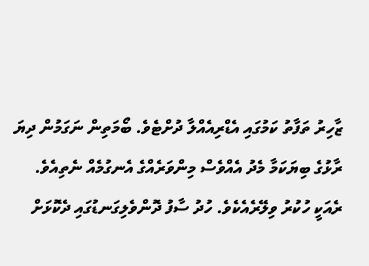ޒާހިރު ތަފާތު ކަމުގައި އެޑްރިއެއްލާ ދުށްޓެވެ. ބޯމަތިން ނަގަމުން ދިޔަ ރާޅުގެ ބިޔަކަމާ މެދު އެއްވެސް މިންވަރެއްގެ އެނގުމެއް ނެތިއެވެ.
ރެއަކީ ހުކުރު ވިލޭރެއެކެވެ. ހުދު ސާފު ދޮންވެލިގަނޑުގައި ދެކޮޅަށް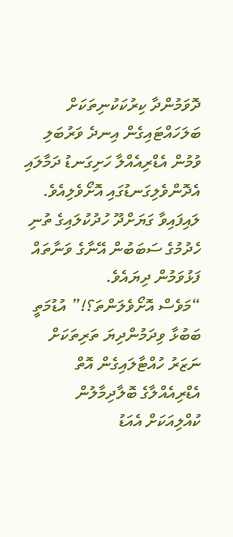ދޮވަމުންދާ ކިރުކަކުނިތަކަށް ބަލަހައްޓައިގެން އިނދެ ވަރުބަލި ވުމުން އެޑްރިއެއްލާ ހަށިގަނޑު ދަމާލައި އެދޮންވެލިގަނޑުގައި އޮށޯވެލިއެވެ. ލައިފައިވާ ގަޔަށްދޫ ހުދުކުލައިގެ ތުނި ހެދުމުގެ ސަބަބުން އޭނާގެ ވަނާތައް ފަޅުވަމުން ދިޔައެވެ.
“މަވެސް އޮށޯވެލަންތަ؟!” އުޑުމަތީ ބަބުޅާ ވިދަމުންދިޔަ ތަރިތަކަށް ނަޒަރު ހުއްޓާލައިގެން އޮތް އެޑްރިއެއްލާގެ ބޮލާދިމާލުން ކުއްލިއަކަށް އެއަޑު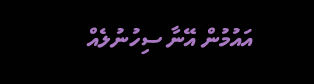އައުމުން އޭނާ ސިހުނުލެއް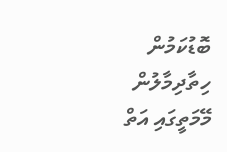ބޮޑުކަމުން ހިތާދިމާލުން މޭމަތީގައި އަތް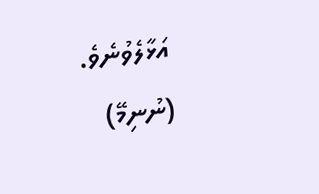އަޅާލެވުނެވެ.
(ނުނިމޭ)